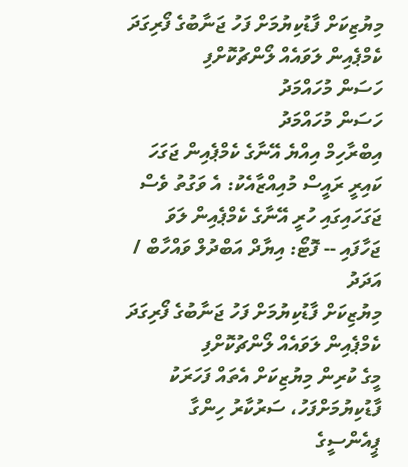މިޔުޒިކަށް ފާޑުކިޔުމަށް ފަހު ޖަނާބުގެ ފޯރިގަދަ ކެމްޕެއިން ލަވައެއް ލޯންޗުކޮށްފި
ހަސަން މުހައްމަދު
ހަސަން މުހައްމަދު
އިބްރާހިމް އިއްޔެ އޭނާގެ ކެމްޕެއިން ޖަގަހަ ކައިރީ ރައީސް މުއިއްޒާއެކު: އެ ވަގުތު ވެސް ޖަގަހައިގައި ހުރީ އޭނާގެ ކެމްޕެއިން ލަވަ ޖަހާފައި -- ފޮޓޯ: އިޔާދް އަބްދުލް ވައްހާބް / އަދަދު
މިޔުޒިކަށް ފާޑުކިޔުމަށް ފަހު ޖަނާބުގެ ފޯރިގަދަ ކެމްޕެއިން ލަވައެއް ލޯންޗުކޮށްފި
މީގެ ކުރިން މިޔުޒިކަށް އެތައް ފަހަރަކު ފާޑުކިޔުމަށްފަހު، ސަރުކާރު ހިންގާ ޕީއެންސީގެ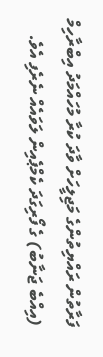ފަރާތުން ރައްޔިތުންގެ މަޖިލީހަށް ވާދަ ކުރާ މުހައްމަދު އިބްރާހިމް (އިއްބެ ޖަނާބު) ގެ ފޯރިގަދަ ކެމްޕެއިން ލަވައެއް ނެރެފި އެވެ.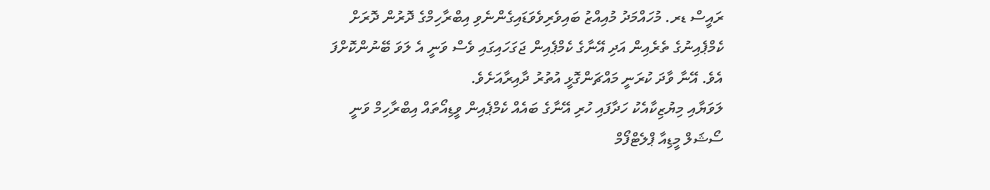ރައީސް ޑރ. މުހައްމަދު މުއިއްޒު ބައިވެރިވެވަޑައިގެންނެވި އިބްރާހިމްގެ ދޮރުން ދޮރަށް ކެމްޕެއިނުގެ ތެރެއިން އަދި އޭނާގެ ކެމްޕެއިން ޖަގަހައިގައި ވެސް ވަނީ އެ ލަވަ ބޭނުންކޮށްފަ އެވެ. އޭނާ ވާދަ ކުރަނީ މައްޗަންގޮޅީ އުތުރު ދާއިރާއަށެވެ.
ލަވަޔާއި މިޔުޒިކާއެކު ހަދާފައި ހުރި އޭނާގެ ބައެއް ކެމްޕެއިން ވީޑިއޯތައް އިބްރާހިމް ވަނީ ސޯޝަލް މީޑިއާ ޕްލެޓްފޯމް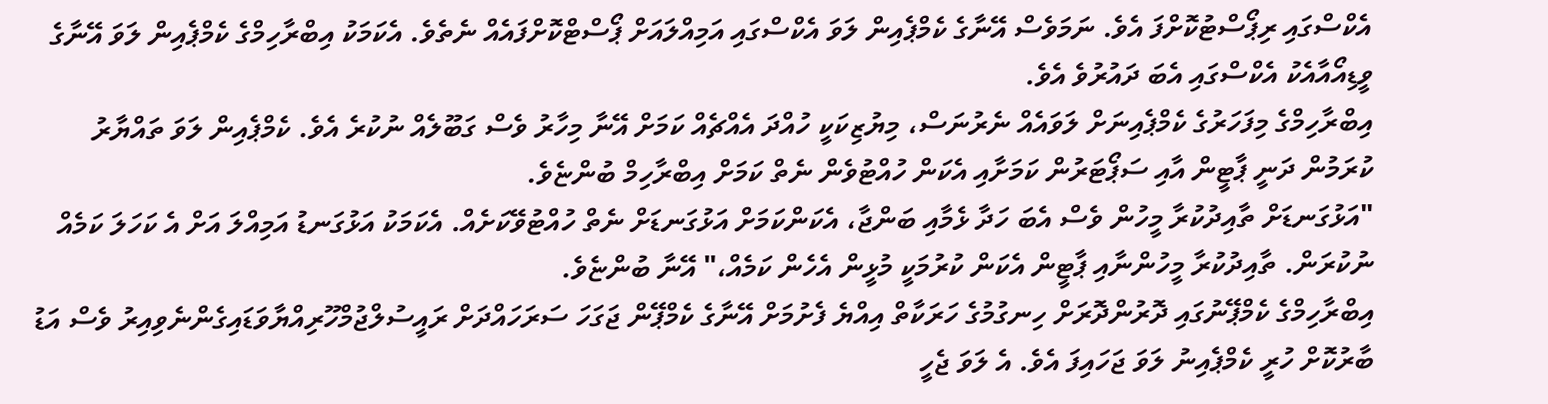އެކްސްގައި ރިޕޯސްޓުކޮށްފަ އެވެ. ނަމަވެސް އޭނާގެ ކެމްޕެއިން ލަވަ އެކްސްގައި އަމިއްލައަށް ޕޯސްޓްކޮށްފައެއް ނެތެވެ. އެކަމަކު އިބްރާހިމްގެ ކެމްޕެއިން ލަވަ އޭނާގެ ވީޑިއޯއާއެކު އެކްސްގައި އެބަ ދައުރުވެ އެވެ.
އިބްރާހިމްގެ މިފަހަރުގެ ކެމްޕެއިނަށް ލަވައެއް ނެރުނަސް، މިޔުޒިކަކީ ހުއްދަ އެއްޗެއް ކަމަށް އޭނާ މިހާރު ވެސް ގަބޫލެއް ނުކުރެ އެވެ. ކެމްޕެއިން ލަވަ ތައްޔާރު ކުރަމުން ދަނީ ޕާޓީން އާއި ސަޕޯޓަރުން ކަމަށާއި އެކަން ހުއްޓުވެން ނެތް ކަމަށް އިބްރާހިމް ބުންޏެވެ.
"އަޅުގަނޑަށް ތާއިދުކުރާ މީހުން ވެސް އެބަ ހަދާ ޅެމާއި ބަންޖާ، އެކަންކަމަށް އަޅުގަނޑަށް ނެތް ހުއްޓުވޭކަށެއް. އެކަމަކު އަޅުގަނޑު އަމިއްލަ އަށް އެ ކަހަލަ ކަމެއް ނުކުރަން. ތާއިދުކުރާ މީހުންނާއި ޕާޓީން އެކަން ކުރުމަކީ މުޅީން އެހެން ކަމެއް،" އޭނާ ބުންޏެވެ.
އިބްރާހިމްގެ ކެމްޕޭނުގައި ދޮރުންދޮރަށް ހިނގުމުގެ ހަރަކާތް އިއްޔެ ފެށުމަށް އޭނާގެ ކެމްޕޭން ޖަގަހަ ސަރަހައްދަށް ރައީސުލްޖުމްހޫރިއްޔާވަޑައިގެންނެވިއިރު ވެސް އަޑު ބާރުކޮށް ހުރީ ކެމްޕެއިނު ލަވަ ޖަހައިފަ އެވެ. އެ ލަވަ ޖެހީ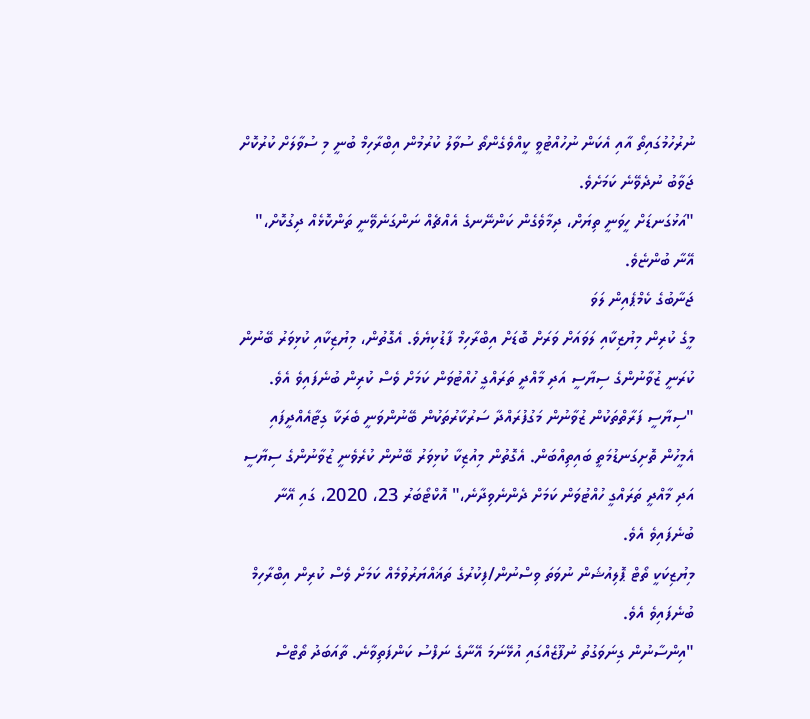ނުރުހުމުގައިތޯ އާއި އެކަން ނުހުއްޓުވީ ކީއްވެގެންތޯ ސުވާލު ކުރުމުން އިބްރާހިމް ބުނީ މި ސުވާލަށް ކުރުކޮށް ޖަވާބު ނުދެވޭނެ ކަމަށެވެ.
"އަޅުގަނޑަށް ހީވަނީ ތިޔަށް، ދިމާވެގެން ކަންނޭނގެ އެއްޗެއް ނަންގަނެވޭނީ ތަންކޮޅެއް ދިގުކޮށް،" އޭނާ ބުންޏެވެ.
ޖަނާބުގެ ކެމްޕެއިން ލަވަ
މީގެ ކުރިން މިޔުޒިކާއި ލަވައަށް ވަރަށް ބޮޑަށް އިބްރާހިމް ފާޑުކިޔެވެ. އެގޮތުން، މިޔުޒިކާއި ކުޅިވަރު ބޭނުން ކުރަނީ ޒުވާނުންގެ ސިޔާސީ އަދި މާއްދީ ތަރައްގީ ހުއްޓުވަން ކަމަށް ވެސް ކުރިން ބުނެފައިވެ އެވެ.
"ސިޔާސީ ފަރާތްތަކުން ޒުވާނުން މަގުފުރައްދާ ސަރުކާރުތަކުން ބޭނުންވަނީ ބެރަކާ ގިޓާއެއްދީފައި އެމީހުން ތޮށިގަނޑުމަތީ ބައިތިއްބަން. އެގޮތުން މިއުޒިކާ ކުޅިވަރު ބޭނުން ކުރެވެނީ ޒުވާނުންގެ ސިޔާސީ އަދި މާއްދީ ތަރައްގީ ހުއްޓުވަން ކަމަށް ދެންނެވިދާނެ،" އޮކްޓޯބަރު 23، 2020، ގައި އޭނާ ބުނެފައިވެ އެވެ.
މިޔުޒިކަކީ ތޯޓް ޕޮލިއުޝަން ނުވަތަ ވިސްނުން/ފިކުރުގެ ތަޣައްޔަރުވުމެއް ކަމަށް ވެސް ކުރިން އިބްރާހިމް ބުނެފައިވެ އެވެ.
"އިންސާނުން ގިނަވަގުތު ނުފޫޒެއްގައި އުޅޭނަމަ އޭނާގެ ނަފްސު ކަންފަތިވާނެ. ތާއަބަދު ތޯޓްސް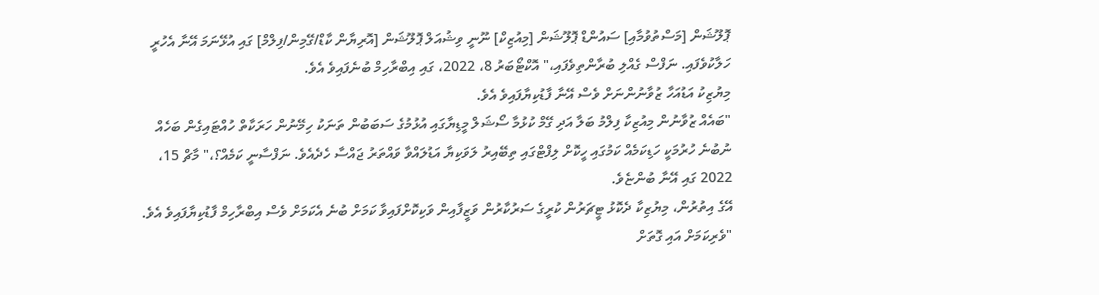ޕޮލޫޝަން [މަސްތުވުމާއި] ސައުންޑް ޕޮލޫޝަން [މިއުޒިކް] ނޫނީ ވިޝުއަލް ޕޮލޫޝަން [އޮރިޔާން ކާޑް/ގޭމިން/ފިލްމް] ގައި އުޅޭނަމަ އޭނާ އެހުރީ ހަލާކުވެފައި. ނަފްސް ގެއްލި ބުރާންތިވެފައި،" އޮކްޓޯބަރު 8، 2022، ގައި އިބްރާހިމް ބުނެފައިވެ އެވެ.
މިޔުޒިކު އަޑުއަހާ ޒުވާނުންނަށް ވެސް އޭނާ ފާޑުކިޔާފައިވެ އެވެ.
"ބައެއް ޒުވާނުން މިއުޒިކާ ފިލްމު ބަލާ އަދި ގޭމް ކުޅުމާ ސޯޝަލް މީޑިޔާގައި އުޅުމުގެ ސަބަބުން ތަނަކު ހިމޭނުން ހަރަކާތް ހުއްޓައިގެން ބަހެއް ނުބުނެ ހުރުމަކީ ހަޑިކަމެއް ކަމުގައި ހީކޮށް ލިފްޓްގައި ތިބޭއިރު ލަވަކިޔާ އަޑުލައްވާ ވައްތަރު ޖައްސާ ހެދެއެވެ. ނަފްސާނީ ކަމެއް؟،" މާޗް 15، 2022 ގައި އޭނާ ބުންޏެވެ.
އޭގެ އިތުރުން، މިޔުޒިކާ ދެކޮޅު ޓީޗަރުން ކުރީގެ ސަރުކާރުން ވަޒީފާއިން ވަކިކޮށްފައިވާ ކަމަށް ބުނެ އެކަމަށް ވެސް އިބްރާހިމް ފާޑުކިޔާފައިވެ އެވެ.
"ވެރިކަމަށް އައި ގޮތަށް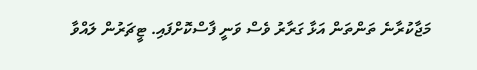މަޖާކުރާނެ ތަންތަން އަޅާ ގަރާރު ވެސް ވަނީ ފާސްކޮށްފައި. ޓީޗަރުން ލައްވާ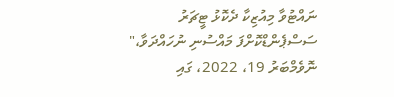ނައްޓުވާ މިއުޒިކާ ދެކޮޅު ޓީޗަރު ސަސްޕެންޑްކޮށްފަ މައްސުނި ނުހައްދަވާ،" ނޮވެމްބަރު 19، 2022، ގައި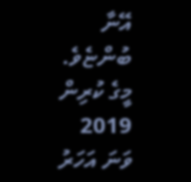އޭނާ ބުންޏެވެ.
މީގެ ކުރިން 2019 ވަނަ އަހަރު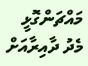މައްޗަންގޮޅީ މެދު ދާއިރާއަށް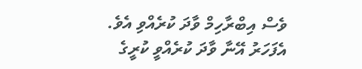ވެސް އިބްރާހިމް ވާދަ ކުރެއްވި އެވެ. އެފަހަރު އޭނާ ވާދަ ކުރެއްވީ ކުރީގެ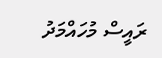ރައީސް މުހައްމަދު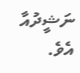ނަޝީދުއާ އެވެ.